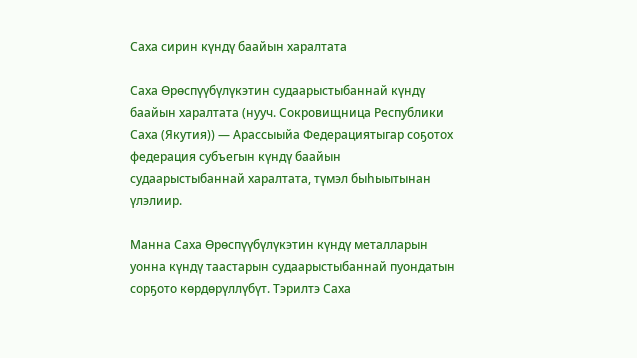Саха сирин күндү баайын харалтата

Саха Өрөспүүбүлүкэтин судаарыстыбаннай күндү баайын харалтата (нууч. Сокровищница Республики Саха (Якутия)) — Арассыыйа Федерациятыгар соҕотох федерация субъегын күндү баайын судаарыстыбаннай харалтата, түмэл быһыытынан үлэлиир.

Манна Саха Өрөспүүбүлүкэтин күндү металларын уонна күндү таастарын судаарыстыбаннай пуондатын сорҕото көрдөрүллүбүт. Тэрилтэ Саха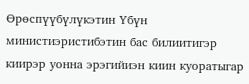Өрөспүүбүлүкэтин Үбүн министиэристибэтин бас билиитигэр киирэр уонна эрэгийиэн киин куоратыгар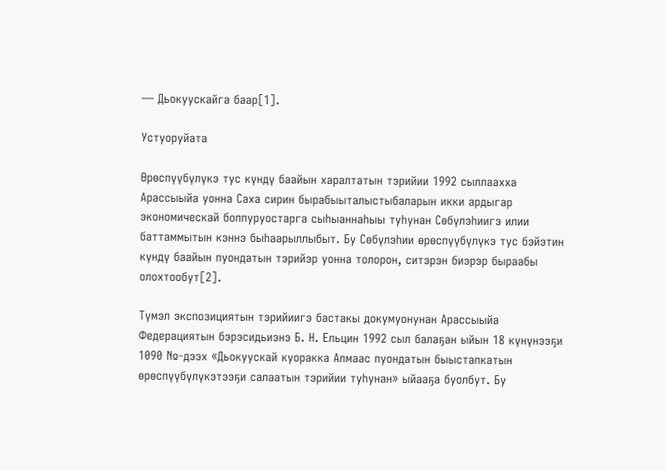— Дьокуускайга баар[1].

Устуоруйата

Өрөспүүбүлүкэ тус күндү баайын харалтатын тэрийии 1992 сыллаахха Арассыыйа уонна Саха сирин бырабыыталыстыбаларын икки ардыгар экономическай боппуруостарга сыһыаннаһыы туһунан Сөбүлэһиигэ илии баттаммытын кэннэ быһаарыллыбыт. Бу Сөбүлэһии өрөспүүбүлүкэ тус бэйэтин күндү баайын пуондатын тэрийэр уонна толорон, ситэрэн биэрэр быраабы олохтообут[2].

Түмэл экспозициятын тэрийиигэ бастакы докумуонунан Арассыыйа Федерациятын бэрэсидьиэнэ Б. Н. Ельцин 1992 сыл балаҕан ыйын 18 күнүнээҕи 1090 №-дээх «Дьокуускай куоракка Алмаас пуондатын быыстапкатын өрөспүүбүлүкэтээҕи салаатын тэрийии туһунан» ыйааҕа буолбут. Бу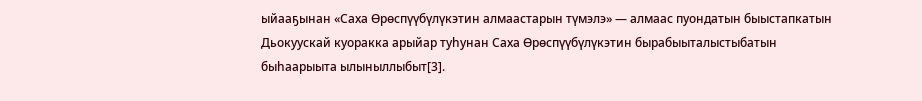ыйааҕынан «Саха Өрөспүүбүлүкэтин алмаастарын түмэлэ» — алмаас пуондатын быыстапкатын Дьокуускай куоракка арыйар туһунан Саха Өрөспүүбүлүкэтин бырабыыталыстыбатын быһаарыыта ылыныллыбыт[3].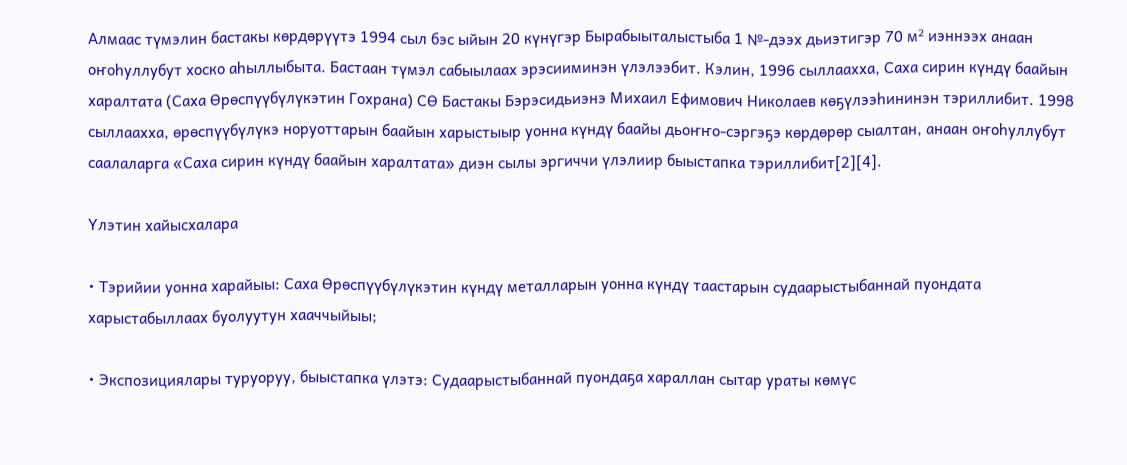Алмаас түмэлин бастакы көрдөрүүтэ 1994 сыл бэс ыйын 20 күнүгэр Бырабыыталыстыба 1 №-дээх дьиэтигэр 70 м² иэннээх анаан оҥоһуллубут хоско аһыллыбыта. Бастаан түмэл сабыылаах эрэсииминэн үлэлээбит. Кэлин, 1996 сыллаахха, Саха сирин күндү баайын харалтата (Саха Өрөспүүбүлүкэтин Гохрана) СӨ Бастакы Бэрэсидьиэнэ Михаил Ефимович Николаев көҕүлээһининэн тэриллибит. 1998 сыллаахха, өрөспүүбүлүкэ норуоттарын баайын харыстыыр уонна күндү баайы дьоҥҥо-сэргэҕэ көрдөрөр сыалтан, анаан оҥоһуллубут саалаларга «Саха сирин күндү баайын харалтата» диэн сылы эргиччи үлэлиир быыстапка тэриллибит[2][4].

Үлэтин хайысхалара

• Тэрийии уонна харайыы: Саха Өрөспүүбүлүкэтин күндү металларын уонна күндү таастарын судаарыстыбаннай пуондата харыстабыллаах буолуутун хааччыйыы;

• Экспозициялары туруоруу, быыстапка үлэтэ: Судаарыстыбаннай пуондаҕа хараллан сытар ураты көмүс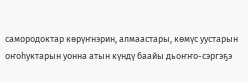самородоктар көрүҥнэрин, алмаастары, көмүс уустарын оҥоһуктарын уонна атын күндү баайы дьоҥҥо-сэргэҕэ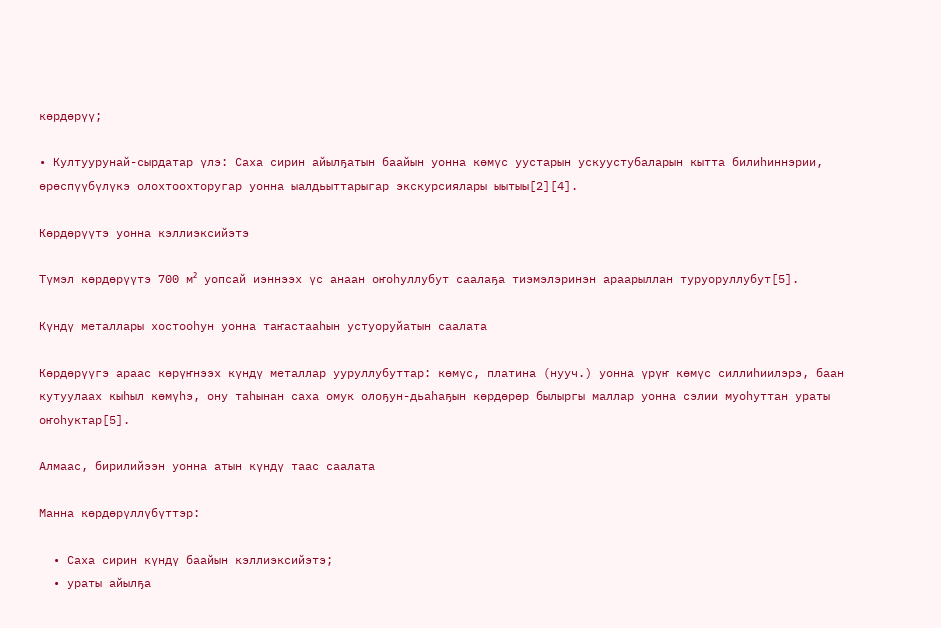көрдөрүү;

• Култуурунай-сырдатар үлэ: Саха сирин айылҕатын баайын уонна көмүс уустарын ускуустубаларын кытта билиһиннэрии, өрөспүүбүлүкэ олохтоохторугар уонна ыалдьыттарыгар экскурсиялары ыытыы[2][4].

Көрдөрүүтэ уонна кэллиэксийэтэ

Түмэл көрдөрүүтэ 700 м² уопсай иэннээх үс анаан оҥоһуллубут саалаҕа тиэмэлэринэн араарыллан туруоруллубут[5].

Күндү металлары хостооһун уонна таҥастааһын устуоруйатын саалата

Көрдөрүүгэ араас көрүҥнээх күндү металлар ууруллубуттар: көмүс, платина (нууч.) уонна үрүҥ көмүс силлиһиилэрэ, баан кутуулаах кыһыл көмүһэ, ону таһынан саха омук олоҕун-дьаһаҕын көрдөрөр былыргы маллар уонна сэлии муоһуттан ураты оҥоһуктар[5].

Алмаас, бирилийээн уонна атын күндү таас саалата

Манна көрдөрүллүбүттэр:

  • Саха сирин күндү баайын кэллиэксийэтэ;
  • ураты айылҕа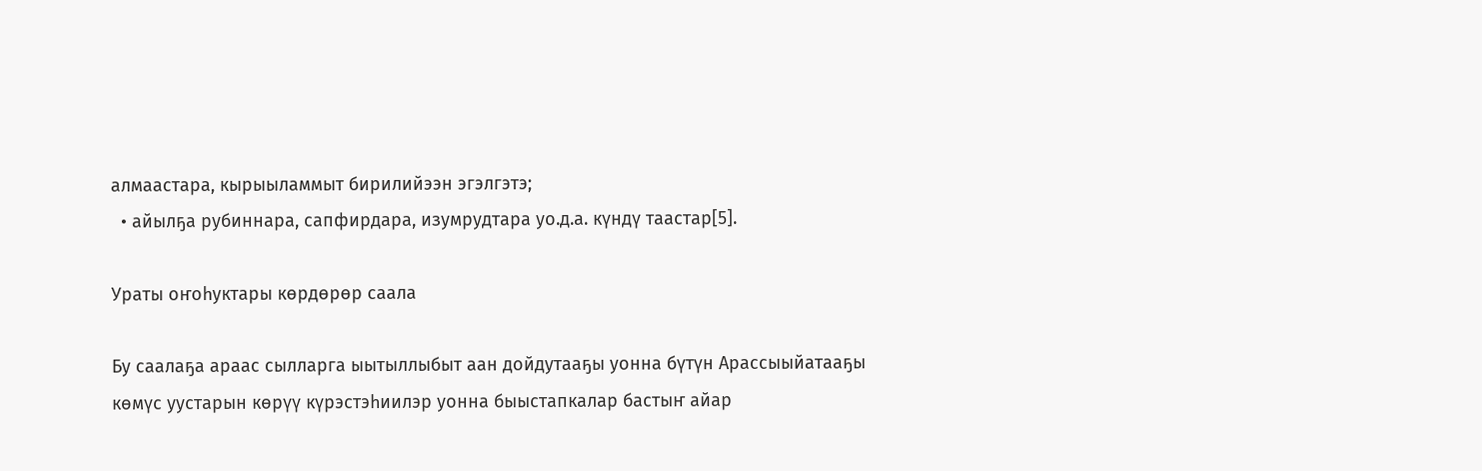алмаастара, кырыыламмыт бирилийээн эгэлгэтэ;
  • айылҕа рубиннара, сапфирдара, изумрудтара уо.д.а. күндү таастар[5].

Ураты оҥоһуктары көрдөрөр саала

Бу саалаҕа араас сылларга ыытыллыбыт аан дойдутааҕы уонна бүтүн Арассыыйатааҕы көмүс уустарын көрүү күрэстэһиилэр уонна быыстапкалар бастыҥ айар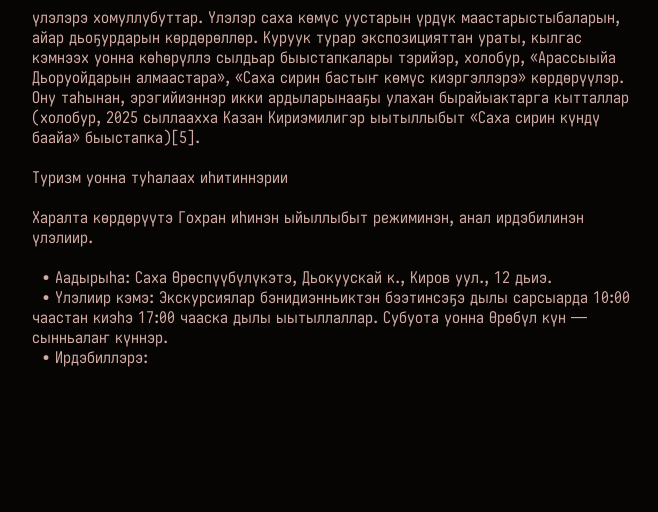үлэлэрэ хомуллубуттар. Үлэлэр саха көмүс уустарын үрдүк маастарыстыбаларын, айар дьоҕурдарын көрдөрөллөр. Куруук турар экспозицияттан ураты, кылгас кэмнээх уонна көһөрүллэ сылдьар быыстапкалары тэрийэр, холобур, «Арассыыйа Дьоруойдарын алмаастара», «Саха сирин бастыҥ көмүс киэргэллэрэ» көрдөрүүлэр. Ону таһынан, эрэгийиэннэр икки ардыларынааҕы улахан бырайыактарга кытталлар (холобур, 2025 сыллаахха Казан Кириэмилигэр ыытыллыбыт «Саха сирин күндү баайа» быыстапка)[5].

Туризм уонна туһалаах иһитиннэрии

Харалта көрдөрүүтэ Гохран иһинэн ыйыллыбыт режиминэн, анал ирдэбилинэн үлэлиир.

  • Аадырыһа: Саха Өрөспүүбүлүкэтэ, Дьокуускай к., Киров уул., 12 дьиэ.
  • Үлэлиир кэмэ: Экскурсиялар бэнидиэнньиктэн бээтинсэҕэ дылы сарсыарда 10:00 чаастан киэһэ 17:00 чааска дылы ыытыллаллар. Субуота уонна Өрөбүл күн — сынньалаҥ күннэр.
  • Ирдэбиллэрэ: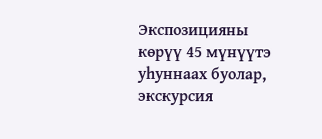Экспозицияны көрүү 45 мүнүүтэ уһуннаах буолар, экскурсия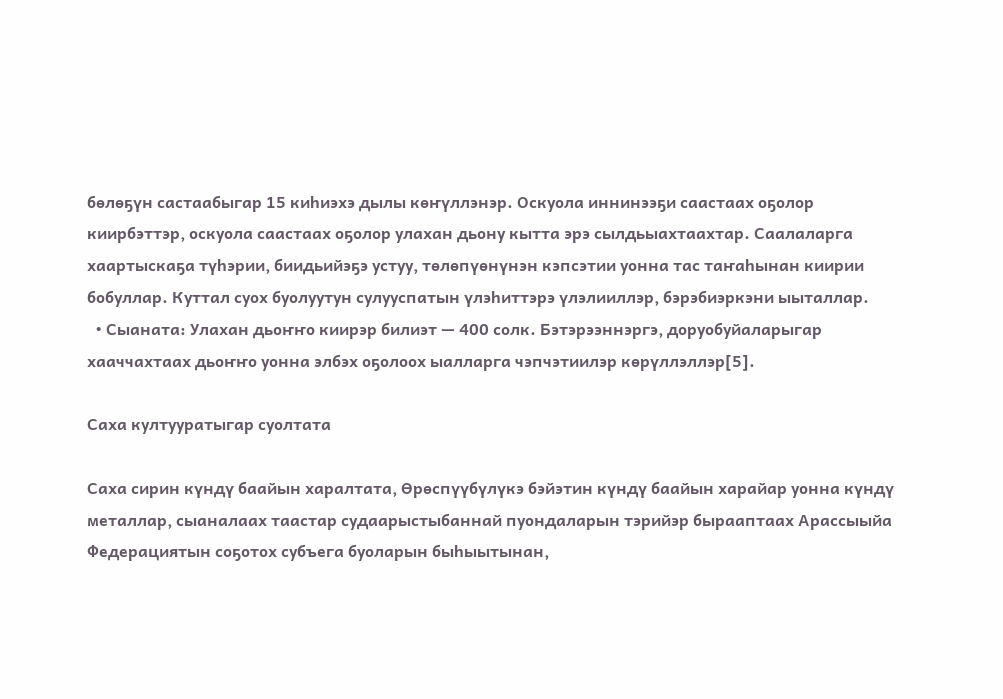бөлөҕүн састаабыгар 15 киһиэхэ дылы көҥүллэнэр. Оскуола иннинээҕи саастаах оҕолор киирбэттэр, оскуола саастаах оҕолор улахан дьону кытта эрэ сылдьыахтаахтар. Саалаларга хаартыскаҕа түһэрии, биидьийэҕэ устуу, төлөпүөнүнэн кэпсэтии уонна тас таҥаһынан киирии бобуллар. Куттал суох буолуутун сулууспатын үлэһиттэрэ үлэлииллэр, бэрэбиэркэни ыыталлар.
  • Сыаната: Улахан дьоҥҥо киирэр билиэт — 400 солк. Бэтэрээннэргэ, доруобуйаларыгар хааччахтаах дьоҥҥо уонна элбэх оҕолоох ыалларга чэпчэтиилэр көрүллэллэр[5].

Саха култууратыгар суолтата

Саха сирин күндү баайын харалтата, Өрөспүүбүлүкэ бэйэтин күндү баайын харайар уонна күндү металлар, сыаналаах таастар судаарыстыбаннай пуондаларын тэрийэр бырааптаах Арассыыйа Федерациятын соҕотох субъега буоларын быһыытынан,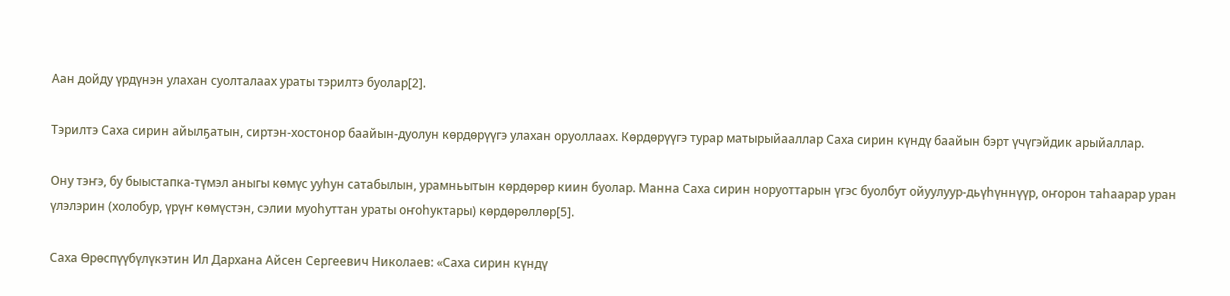Аан дойду үрдүнэн улахан суолталаах ураты тэрилтэ буолар[2].

Тэрилтэ Саха сирин айылҕатын, сиртэн-хостонор баайын-дуолун көрдөрүүгэ улахан оруоллаах. Көрдөрүүгэ турар матырыйааллар Саха сирин күндү баайын бэрт үчүгэйдик арыйаллар.

Ону тэҥэ, бу быыстапка-түмэл аныгы көмүс ууһун сатабылын, урамньытын көрдөрөр киин буолар. Манна Саха сирин норуоттарын үгэс буолбут ойуулуур-дьүһүннүүр, оҥорон таһаарар уран үлэлэрин (холобур, үрүҥ көмүстэн, сэлии муоһуттан ураты оҥоһуктары) көрдөрөллөр[5].

Саха Өрөспүүбүлүкэтин Ил Дархана Айсен Сергеевич Николаев: «Саха сирин күндү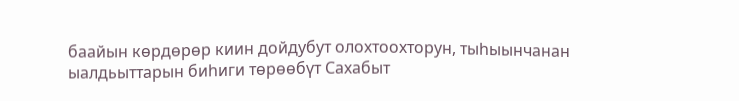баайын көрдөрөр киин дойдубут олохтоохторун, тыһыынчанан ыалдьыттарын биһиги төрөөбүт Сахабыт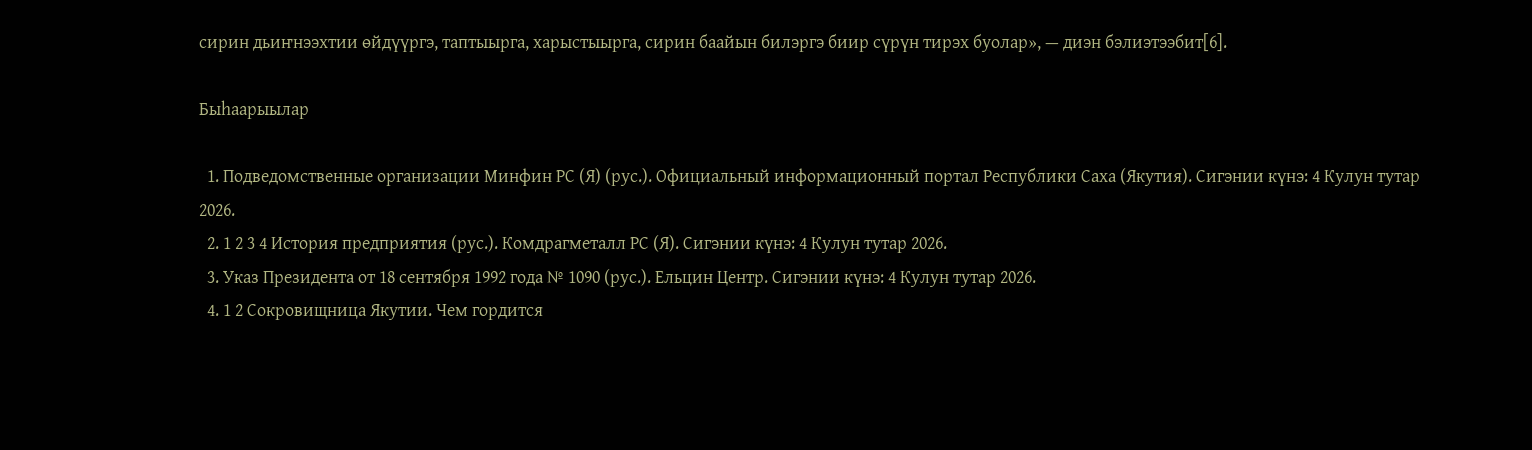сирин дьиҥнээхтии өйдүүргэ, таптыырга, харыстыырга, сирин баайын билэргэ биир сүрүн тирэх буолар», — диэн бэлиэтээбит[6].

Быһаарыылар

  1. Подведомственные организации Минфин РС (Я) (рус.). Официальный информационный портал Республики Саха (Якутия). Сигэнии күнэ: 4 Кулун тутар 2026.
  2. 1 2 3 4 История предприятия (рус.). Комдрагметалл РС (Я). Сигэнии күнэ: 4 Кулун тутар 2026.
  3. Указ Президента от 18 сентября 1992 года № 1090 (рус.). Ельцин Центр. Сигэнии күнэ: 4 Кулун тутар 2026.
  4. 1 2 Сокровищница Якутии. Чем гордится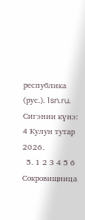республика (рус.). 1sn.ru. Сигэнии күнэ: 4 Кулун тутар 2026.
  5. 1 2 3 4 5 6 Сокровищница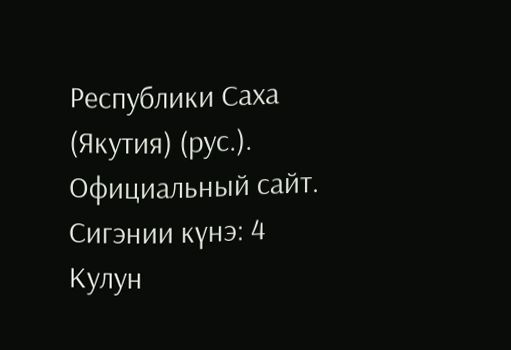Республики Саха (Якутия) (рус.). Официальный сайт. Сигэнии күнэ: 4 Кулун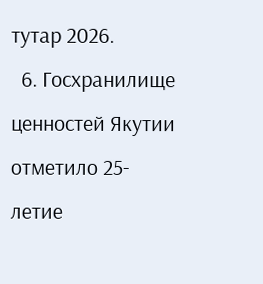тутар 2026.
  6. Госхранилище ценностей Якутии отметило 25-летие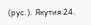(рус.). Якутия 24.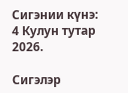Сигэнии күнэ: 4 Кулун тутар 2026.

Сигэлэр